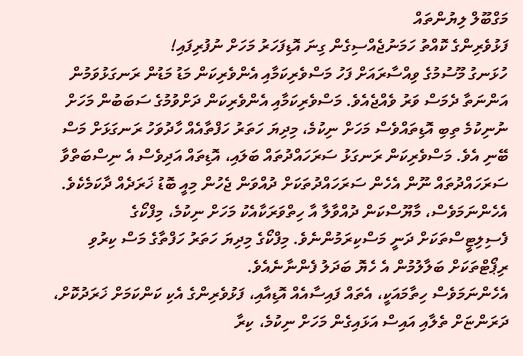މަގްބޫލް ލިޔުންތައް
ފަޅުވެރިންގެ ކޮއްތު ހަމަނުޖެއްސިގެން ގިނަ އޮޑިފަހަރު މަހަށް ނުފުރިފައި!
ހުޅަނގު މޫސުމުގެ ވިއްސާރައަށް ފަހު މަސްވެރިކަމާއި އެންވެރިކަން މަޑު މަޑުން ރަނގަޅުވަމުން އަންނަތާ ދެމަސް ވަރު ވެއްޖެއެވެ. މަސްވެރިކަމާއި އެންވެރިކަން ދަށްވުމުގެ ސަބަބުން މަހަށް ނުނިކުމެ ތިބި އޮޑިތައްވެސް މަހަށް ނިކުމެ، މިދިޔަ ހަތަރު ހަފްތާއެއް ހާދުވަހު ރަނގަޅަށް މަސް ބޭނި އެވެ. މަސްވެރިކަން ރަނގަޅު ސަރަހައްދުތައް ބަލައި، އޮޑިތައް އަދިވެސް އެ ނިސްބަތްވާ ސަރަހައްދުތައް ނޫން އެހެން ސަރަހައްދުތަކަށް ދުއްވަން ޖެހުން މިއީ ބޮޑު ޚަރަދެއް ދާކަމެކެވެ. އެހެންނަމަވެސް، މާޔޫސްކަން ދުއްވާލާ އާ ހިތްވަރަކާއެކު މަހަށް ނިކުމެ، މިފްކޯގެ ފެސިލިޓީސްތަކަށް ދަނީ މަސްކިރަމުންނެވެ. މިފްކޯގެ މިދިޔަ ހަތަރު ހަފްތާގެ މަސް ކިރުވި ރިޕޯޓްތަކަށް ބަލާލުމުން އެ ހެޔޮ ބަދަލު ފެންނާނެއެވެ.
އެހެންނަމަވެސް ހިތާމައަކީ، އެތައް ފައިސާއެއް އޮޑިއާއި، ފަޅުވެރިންގެ އެކި ކަންކަމަށް ޚަރަދުކޮށް، ދަރަންޏަށް ތެލާއި އައިސް އަޅައިގެން މަހަށް ނިކުމެ، ކިރާ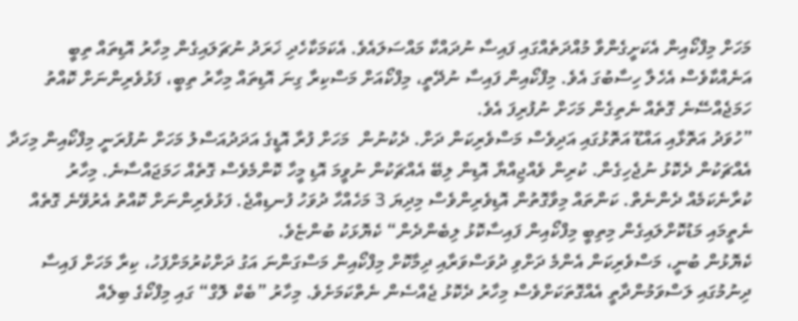މަހަށް މިފްކޯއިން އެކަށީގެންވާ މުއްދަތެއްގައި ފައިސާ ނުދައްކާ މައްސަލައެވެ. އެކަމަކާހެދި ޚަރަދު ނުޗަލައިގެން މިހާރު އޮޑިތައް ތިބީ އަނެއްކާވެސް އެހެލާ ހިސާބުގަ އެވެ. މިފްކޯއިން ފައިސާ ނުދޭތީ، މިފްކޯއަށް މަސްކިރާ ގިނަ އޮޑިތައް މިހާރު ތިބީ، ފަޅުވެރިންނަށް ކޮއްތު ހަމަޖެއްސޭނެ ގޮތެއް ނެތިގެން މަހަށް ނުފުރިފަ އެވެ.
”ހުވަދު އަތޮޅާއި އައްޑޫ އަތޮޅުގައި އަދިވެސް މަސްވެރިކަން ދަށް. ދެކުނުން  މަހަށް ފުރާ އޮޑީގެ އަދަދުއަސްލު މަހަށް ނުފުރަނީ މިފްކޯއިން މިހަދާ އެއްޗަކުން ދެކޮޅު ނުޖެހިގެން. ކުރިން ވެއްޖިއްޔާ އޮޑިން ލިބޭ އެއްޗަކުން ނުވީމަ އޮޑި މީހާ ކޮންމެވެސް ގޮތެއް ހަމަޖައްސާނެ. މިހާރު ކުރާނެކަމެއް ދެންނެތް. ކަންތައް މިވާގޮތުން އޮޑިވެރިންވެސް މިދިޔަ 3 މަހެއްހާ ދުވަހު ފުނޑިއްޖެ. ފަޅުވެރިންނަށް ކޮއްތު އެރުވޭނެ ގޮތެއް ނެތީމައި މަޑުކޮށްލައިގެން މިތިބީ މިފްކޯއިން ފައިސާކޮޅު ލިބެންދެން“ ކެޔޮޅަކު ބުންޏެވެ.
ކެޔޮޅުން ބުނީ، މަސްވެރިކަން އެންމެ ދަށްވި ދުވަސްވަރާއި ދިމާކޮށް މިފްކޯއިން މަސްގަންނަ އަގު ދަށްކުރުމަށްފަހު، ކިރާ މަހަށް ފައިސާ ދިނުމުގައި ލަސްވަމުންދާތީ އެއްގޮތަކަށްވެސް މިހާރު ދެކޮޅު ޖެއްސެން ނެތްކަމަށެވެ. މިހާރު ”ބެކް ލޮގް“ ގައި މިފްކޯގެ ބިލެއް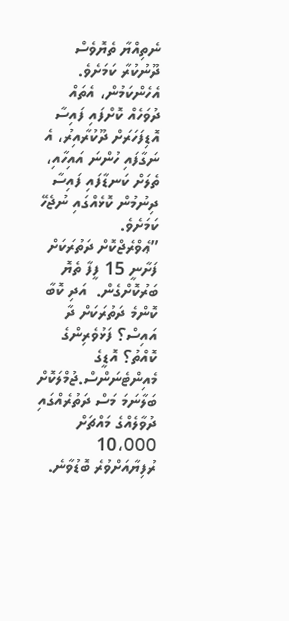ނެތިއްޔާ ތެޔޮވެސް ދޫނުކުރާ ކަމަށެވެ. އެހެންކަމުން، އެތައް ދުވަހެއް ކޮށްފައި ފައިސާ އޮޑިފަހަރަށް ދޫކުރާއިރު، އެ ނަގާފައި ހުންނަ އައިހާއި، ތެލަށް ކަނޑާފައި ފައިސާ ދިނުމުން ކޮޅެއްގައި ނުޖެހޭ ކަމަށެވެ.
”ޢެވްރެޖްކޮށް ދަތުރަކަށް ފަށާނީ 15 ފީފާ ތެޔޮ ބަރުކޮށްގެން.  އަދި ކޮބާ ކޮންމެ ދަތުރަކަށް ދާ އައިސް؟ ފަޅުވެރިންގެ ކޮއްތު؟ އޮޑީގެ މެއިންޓެނަންސް.ޖުމްލަކޮށް ބަލާނަމަ މަސް ދަތުރެއްގައި ދުވާލެއްގެ މައްޗަށް 10،000 ރުފިޔާއަށްވުރެ ބޮޑުވާނެ.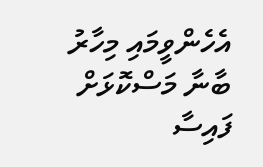އެހެންވީމައި މިހާރު ބާނާ މަސްކޮޅަށް ފައިސާ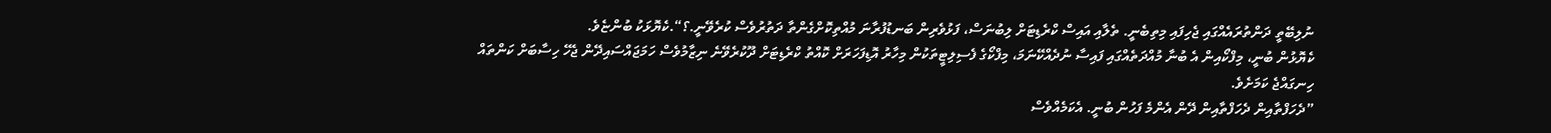ނުލިބޭތީ ދަންތުރައެއްގައި ޖެހިފައި މިތިބެނީ. ތެލާއި އައިސް ކްރެޑިޓަށް ލިބުނަސް، ފަޅުވެރިން ބަނޑުފުރާނަ މުއްތިކޮށްގެންތާ ދަތުރުވެސް ކުރެވޭނީ.؟“.ކެޔޮޅަކު ބުންޏެވެ.
ކެޔޮޅުން ބުނީ، މިފްކޯއިން އެ ބުނާ މުއްދަތެއްގައި ފައިސާ ނުދެއްކޭނަމަ، މިފްކޯގެ ފެސިލިޓީތަކުން މިހާރު އޮޑިފަހަރަށް ކޮއްތު ކްރެޑިޓަށް ދޫކުރެވޭނެ ނިޒާމުވެސް ހަމަޖައްސައިދޭން ޖެހޭ ހިސާބަށް ކަންތައް ހިނގައްޖެ ކަމަށެވެ.
”ދެހަފްތާއިން ދެހަފްތާއިން ދޭން އެންމެ ފަހުން ބުނީ. އެކަމެއްވެސް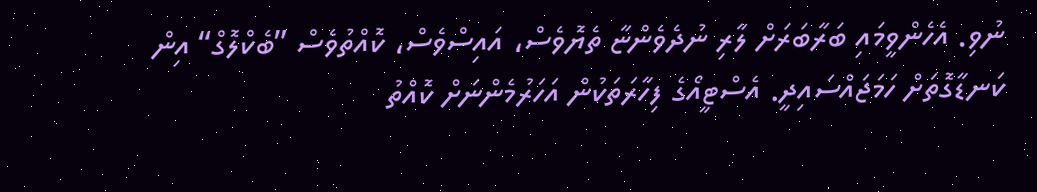ނުވި. އެހެންވީމައި ބަރާބަރަށް ލާރި ނުދެވެންޏާ ތެޔޮވެސް، އައިސްވެސް، ކޮއްތުވެސް ”ބެކްލޮގް“ އިން ކަނޑާގޮތަށް ހަމަޖައްސައިދީ. އެސްޓީއޯގެ ފިހާރަތަކުން އަހަރުމެންނަށް ކޮއްތު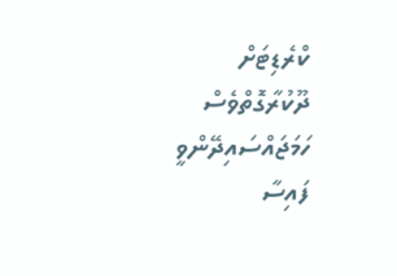ކްރެޑިޓަށް ދޫކުރާގޮތްވެސް ހަމަޖައްސައިދޭންވީ ފައިސާ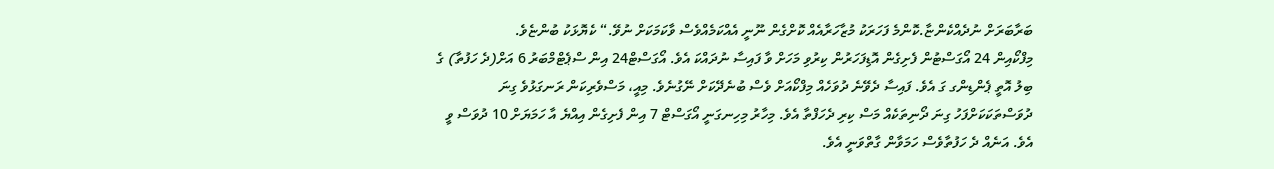ބަރާބަރަށް ނުދެއްކެންޏާ.ކޮންމެ ފަހަރަކު މުޒާހަރާއެއް ކޮށްގެން ނޫނީ އެއްކަމެއްވެސް ވާކަމަކަށް ނުވޭ.“ ކެޔޮޅަކު ބުންޏެވެ.
މިފްކޯއިން 24 އޯގަސްޓުން ފެށިގެން އޮޑިފަހަރުން ކިރުވި މަހަށް ވާ ފައިސާ ނުދައްކަ އެވެ. އޯގަސްޓް24 އިން ސްޕެޓްމްބަރު 6 އަށް(ދެ ހަފުތާ) ގެ ބިލު އޮތީ ޕެންޑިންގ ގަ އެވެ. ފައިސާ ދެވޭނެ ދުވަހެއް މިފްކޯއަށް ވެސް ބުނެދޭކަށް ނޭގުނެވެ. މިއީ، މަސްވެރިކަން ރަނގަޅުވެ ގިނަ ދުވަސްތަކަކަށްފަހު ގިނަ ދޯނިތަކެއް މަސް ކިރި ދެހަފްތާ އެވެ. މިހާރު މިހިނގަނީ އޯގަސްޓް 7 އިން ފެށިގެން އިއްޔެ އާ ހަމަޔަށް 10 ދުވަސް ވީ އެވެ. އަނެއް ދެ ހަފުތާވެސް ހަމަވާން ގާތްވަނީ އެވެ.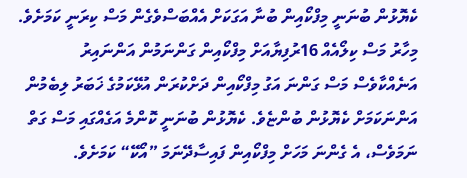ކެޔޮޅުން ބުނަނީ މިފްކޯއިން ބުނާ އަގަކަށް އެއްބަސްވެގެން މަސް ކިރަނީ ކަމަށެވެ. މިހާރު މަސް ކިލޯއެއް 16ރުފިޔާއަށް މިފްކޯއިން ގަންނަމުން އަންނައިރު އަނެއްކާވެސް މަސް ގަންނަ އަގު މިފްކޯއިން ދަށްކުރަން އުޅޭކަމުގެ ޚަބަރު ލިބެމުން އަންނަކަމަށް ކެޔޮޅުން ބުންޏެވެ. ކެޔޮޅުން ބުނަނީ ކޮންމެ އަގެއްގައި މަސް ގަތް ނަމަވެސް، އެ ގެންނަ މަހަށް މިފްކޯއިން ފައިސާދޭނަމަ ”އޯކޭ“ ކަމަށެވެ.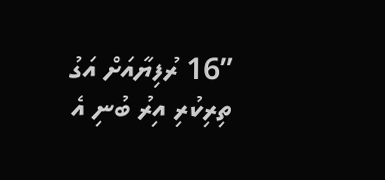”16 ރުފިޔާއަށް އަގު ތިރިކުރި އިރު ބުނި އެ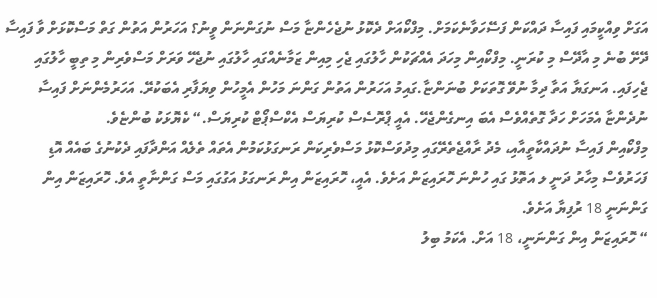އަގަށް ވިއްކީމައި ފައިސާ ދައްކަން ފަސޭހަވާނެކަމަށް. މިފްކޯއަށް ދެކޮޅު ނުޖެހެންޏާ މަސް ނުގަންނަން ވީނު؟ އަހަރުން އަތުން ގަތް މަސްކޮޅަށް ވާ ފައިސާ ދޭށޭ ބުނެ މި އާދޭސް މި ކުރަނީ. މިފްކޯއިން މިހަދަ އެއްޗަކުން ހާލުގައި ޖެހި މިއިން ޒަމާނެއްގައި ހާލުގައި ނުޖެހޭ ވަރަށް މަސްވެރިން މި ތިބީ ހާލުގައި ޖެހިފައި. އަނގަޔާ އަތާ ދިމާ ނުވޭ ގޮތަކަށް ބުނަންޏާ.ގައިމު އަހަރުން އަތުން ގަންނަ މަހުން އެމީހުން ވިޔަފާރި އެބަކުރޭ. އަހަރުމެންނަށް ފައިސާ ނުދެންޏާ އެމަހަށް ހަދާ ގޮތެއްވެސް އެބަ އިނގެންޖެހޭ. އެއީ ޕްރޮސެސް ކުރިޔަސް އެކްސްޕޯޓް ކުރިޔަސް.“ ކެޔޮޅަކު ބުންޏެވެ.
މިފްކޯއިން ފައިސާ ނުދައްކާތީއާއި، މެދު ރާއްޖެތެރޭގައި މިދުވަސްކޮޅު މަސްވެރިކަން ރަނގަޅުކަމުން އެތައް ތެލެއް އަންދާފައި ދެކުނުގެ ބައެއް އޮޑި ފަހަރުވެސް މިހާރު ދަނީ ލ އަތޮޅު ގައި ހުންނަ ހޮރައިޒަން އަށެވެ. އެއީ، ހޮރައިޒަން އިން ރަނގަޅު އަގުގައި މަސް ގަންނާތީ އެވެ. ހޮރައިޒަން އިން ގަންނަނީ 18 ރުފިޔާ އަށެވެ.
“ ހޮރައިޒަން އިން ގަންނަނީ، 18 އަށް. އެކަމު ބިލު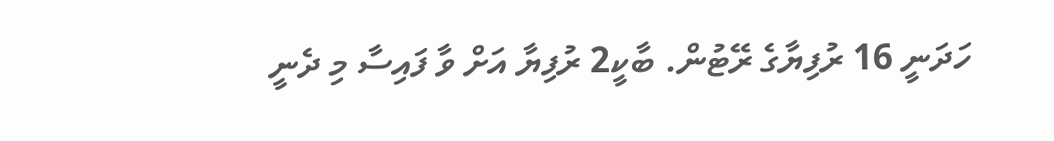ހަދަނީ 16 ރުފިޔާގެ ރޭޓުން. ބާކީ2 ރުފިޔާ އަށް ވާ ފައިސާ މި ދެނީ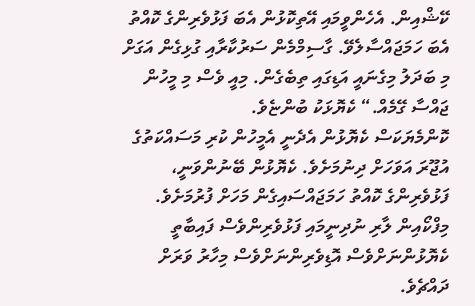ކޭޝްއިން. އެހެންވީމައި އޭތިކޮޅުން އެބަ ފަޅުވެރިންގެ ކޮއްތު އެބަ ހަމަޖައްސާލެވޭ. ގާސިމްމެން ސަރުކާރާއި ގުޅިގެން އަގަށް މި ބަދަލު މިގެނައީ އަޑިގައި ތިބެގެން. މިއީ ވެސް މި މީހުން ޖައްސާ ގޭމެއް.“ ކެޔޮޅަކު ބުންޏެވެ.
ކޮންމެޔަކަސް ކެޔޮޅުން އެދެނީ އެމީހުން ކުރި މަސައްކަތުގެ އުޖޫރަ އަވަހަށް ދިނުމަށެވެ. ކެޔޮޅުން ބޭނުންވަނީ، ފަޅުވެރިންގެ ކޮއްތު ހަމަޖައްސައިގެން މަހަށް ފުރުމަށެވެ. މިފްކޯއިން ލާރި ނުދިނީމައި ފަޅުވެރިންވެސް ފައިބާތީ ކެޔޮޅުންނަށްވެސް އޮޑިވެރިންނަށްވެސް މިހާރު ވަރަށް ދައްޗެވެ.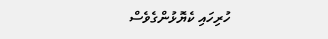ހުރިހައި ކެޔޮޅުންގެވެސް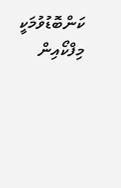ކަންބޮޑުވުމަކީ މިފްކޯއިން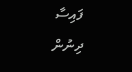ފައިސާ ދިނުން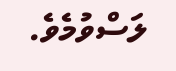ލަސްވުމެވެ.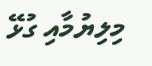މިލިޔުމާއި ގުޅޭ